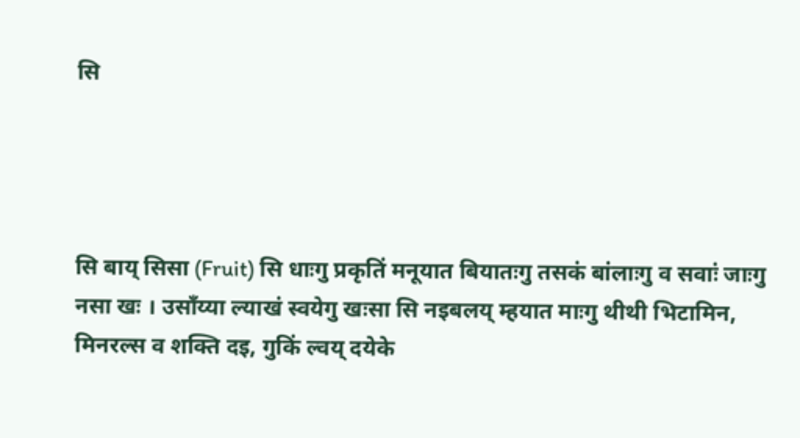सि




सि बाय् सिसा (Fruit) सि धाःगु प्रकृतिं मनूयात बियातःगु तसकं बांलाःगु व सवाःं जाःगु नसा खः । उसाँय्या ल्याखं स्वयेगु खःसा सि नइबलय् म्हयात माःगु थीथी भिटामिन, मिनरल्स व शक्ति दइ, गुकिं ल्वय् दयेके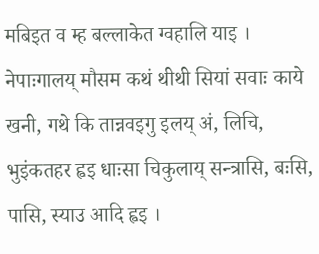मबिइत व म्ह बल्लाकेत ग्वहालि याइ । नेपाःगालय् मौसम कथं थीथी सियां सवाः काये खनी, गथे कि तान्नवइगु इलय् अं, लिचि, भुइंकतहर ह्वइ धाःसा चिकुलाय् सन्त्रासि, बःसि, पासि, स्याउ आदि ह्वइ ।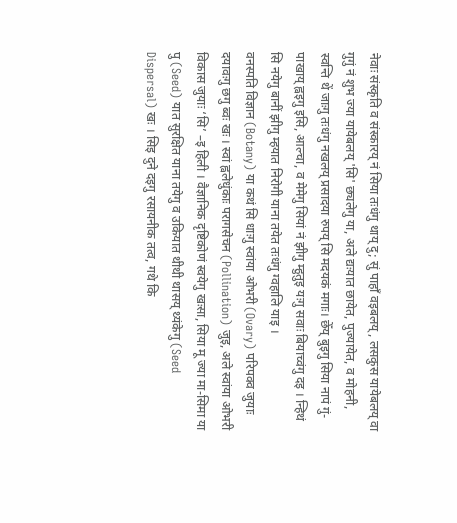नेवाः संस्कृति व संस्कारय् नं सिया तःधंगु थाय् दु; सुं पाहाँ वइबलय्, लसकुस यायेबलय् वा गुगुं नं शुभ ज्या यायेबलय् 'सि' छ्यलेगु या, अले द्यःयात छायेत, पुज्यायेत, व मोहनी, स्वन्ति थें जाःगु तःधंगु नखलय् प्रसादया रुपय् सि मदयकं मगाः। छेँय् बुइगु सिया नापं गुं-पाखाय् ह्वइगु इसि, आल्चा, व मेमेगु सियां नं झीगु म्हुतुइ यःगु सवाः बियाच्वंगु दइ । न्हिथं सि नयेगु बानीं झीगु म्हयात निरोगी याना तयेत तःधंगु ग्वहालि याइ ।
वनस्पति विज्ञान (Botany) या कथं सि धाःगु स्वांया ओभरी (Ovary) परिपक्व जुयाः दयावःगु छगु ब्वः खः । स्वां ह्वलेधुंकाः परागसेचन (Pollination) जुइ, अले स्वांया ओभरी विकास जुयाः ‘सि’ –इ हिली । वैज्ञानिक दृष्टिकोणं स्वयेगु खःसा, सिया मू ज्या मा-सिमा या पु (Seed) यात सुरक्षित याना तयेगु व उकियात थीथी थासय् थ्यंकेगु (Seed Dispersal) खः । सिइ दुने दइगु रसायनीक तत्व, गथे कि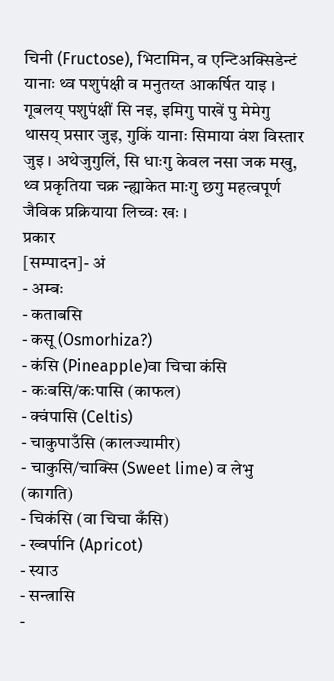चिनी (Fructose), भिटामिन, व एन्टिअक्सिडेन्टं यानाः थ्व पशुपंक्षी व मनुतय्त आकर्षित याइ । गूबलय् पशुपंक्षीं सि नइ, इमिगु पाखें पु मेमेगु थासय् प्रसार जुइ, गुकिं यानाः सिमाया वंश विस्तार जुइ । अथेजुगुलिं, सि धाःगु केवल नसा जक मखु, थ्व प्रकृतिया चक्र न्ह्याकेत माःगु छगु महत्वपूर्ण जैविक प्रक्रियाया लिच्वः खः ।
प्रकार
[सम्पादन]- अं
- अम्बः
- कताबसि
- कसू (Osmorhiza?)
- कंसि (Pineapple)वा चिचा कंसि
- कःबसि/कःपासि (काफल)
- क्वंपासि (Celtis)
- चाकुपाउँसि (कालज्यामीर)
- चाकुसि/चाक्सि (Sweet lime) व लेभु (कागति)
- चिकंसि (वा चिचा कँसि)
- ख्वर्पानि (Apricot)
- स्याउ
- सन्त्रासि
-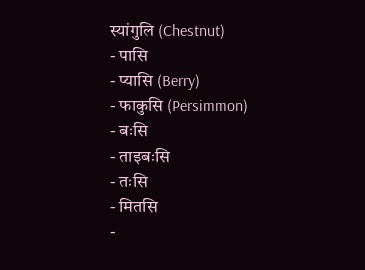स्यांगुलि (Chestnut)
- पासि
- प्यासि (Berry)
- फाकुसि (Persimmon)
- बःसि
- ताइबःसि
- तःसि
- मितसि
-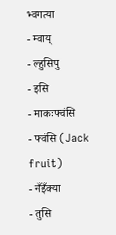भ्वगत्या
- म्वाय्
- ल्हुसिपु
- इसि
- माकःफ्वंसि
- फ्वंसि (Jack fruit)
- नँइँक्या
- तुसि